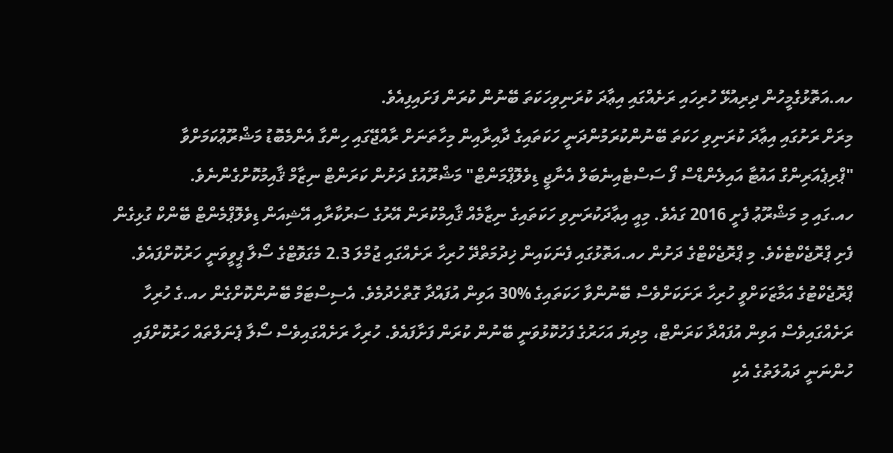ހއ.އަތޮޅުގެމީހުން ދިރިއުޅޭ ހުރިހައި ރަށެއްގައި އިޢާދަ ކުރަނިވިހަކަތަ ބޭނުން ކުރަން ފަށައިފިއެވެ.
މިރަށް ރަށުގައި އިޢާދަ ކުރަނިވި ހަކަތަ ބޭނުންކުރަމުންދަނީ ހަކަތައިގެ ދާއިރާއިން މިހާތަނަށް ރާއްޖޭގައި ހިންގާ އެންމެބޮޑު މަޝްރޫޢުކަމަށްވާ "ޕްރިޕެއަރިންގް އައުޓާ އައިލެންޑްސް ފޯ ސަސްޓެއިނެބަލް އެނާޖީ ޑިވެލޮޕްމަންޓް" މަޝްރޫއުގެ ދަށުން ކަރަންޓް ނިޒާމް ޤާއިމުކޮށްގެންނެވެ.
ހއ.ގައި މި މަޝްރޫޢު ފެށީ 2016 ގައެވެ. މިއީ އިޢާދަކުރަނިވި ހަކަތައިގެ ނިޒާމެއް ޤާއިމްކުރަން އޭރުގެ ސަރުކާރާއި އޭޝިއަން ޑިވެލޮޕްމެންޓް ބޭންކް ގުޅިގެން ފެށި ޕްރޮޖެކްޓެކެވެ. މި ޕްރޮޖެކްޓްގެ ދަށުން ހއ.އަތޮޅުގައި ފެނަކައިން ޚިދުމަތްދޭ ހުރިހާ ރަށެއްގައި ޖުމްލަ 2.3 މެގަވޮޓްގެ ސޯލާ ޕީވީވަނީ ހަރުކޮށްފައެވެ.
ޕްރޮޖެކްޓުގެ އަމާޒަކަށްވީ ހުރިހާ ރަށަކަށްވެސް ބޭނުންވާ ހަކަތައިގެ %30 އަވިން އުފައްދާ ގޮތްހެދުމެވެ. އެސިސްޓަމް ބޭނުންކޮށްގެން ހއ.ގެ ހުރިހާ ރަށެއްގައިވެސް އަވިން އުފައްދާ ކަރަންޓް، މިދިޔަ އަހަރުގެ ފަހުކޮޅުވަނީ ބޭނުން ކުރަން ފަށާފައެވެ. ހުރިހާ ރަށެއްގައިވެސް ސޯލާ ޕެނަލްތައް ހަރުކޮށްފައި ހުންނަނީ ދައުލަތުގެ އެކި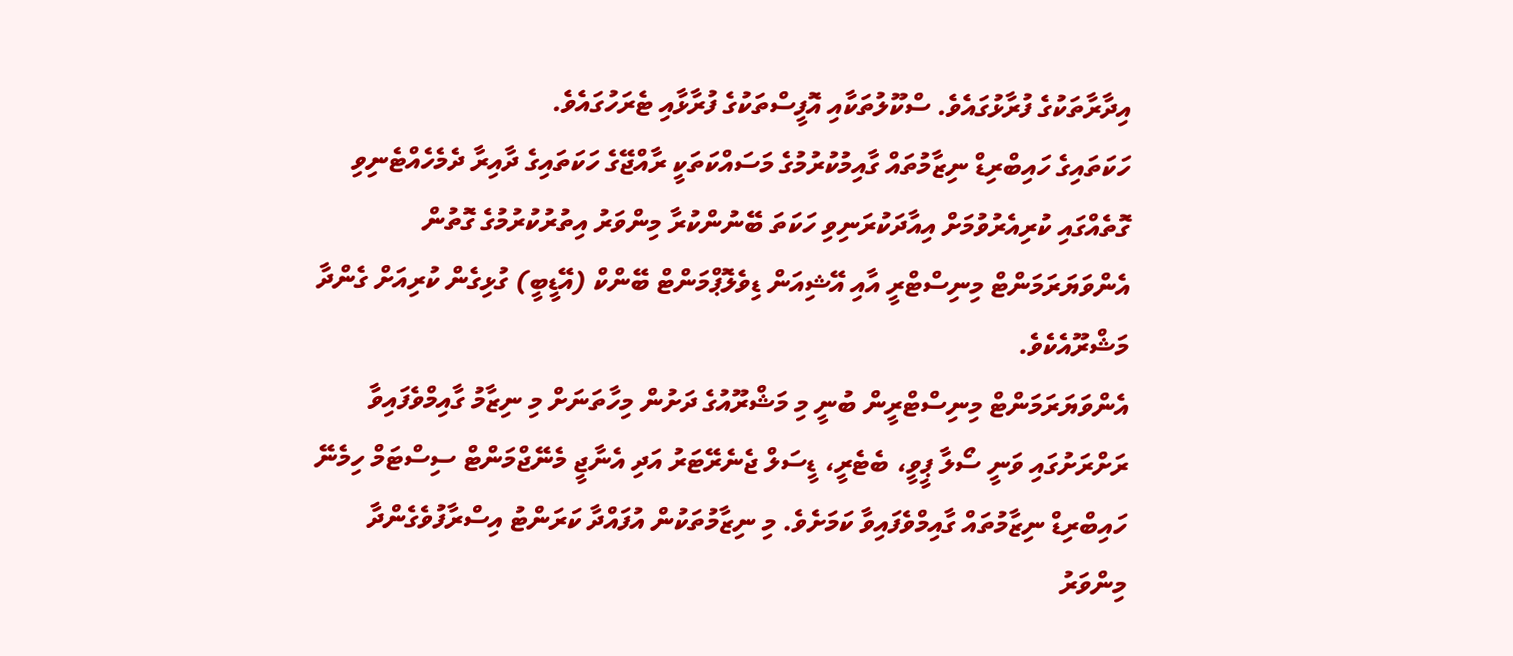އިދާރާތަކުގެ ފުރާޅުގައެވެ. ސްކޫލުތަކާއި އޮފީސްތަކުގެ ފުރާޅާއި ޓެރަހުގައެވެ.
ހަކަތައިގެ ހައިބްރިޑް ނިޒާމުތައް ގާއިމުކުރުމުގެ މަސައްކަތަކީ ރާއްޖޭގެ ހަކަތައިގެ ދާއިރާ ދެމެހެއްޓެނިވި ގޮތެއްގައި ކުރިއެރުވުމަށް އިއާދަކުރަނިވި ހަކަތަ ބޭނުންކުރާ މިންވަރު އިތުރުކުރުމުގެ ގޮތުން އެންވަޔަރަމަންޓް މިނިސްޓްރީ އާއި އޭޝިއަން ޑިވެލޮޕްމަންޓް ބޭންކް (އޭޑީބީ) ގުޅިގެން ކުރިއަށް ގެންދާ މަޝްރޫއެކެވެ.
އެންވަޔަރަމަންޓް މިނިސްޓްރީން ބުނީ މި މަޝްރޫއުގެ ދަށުން މިހާތަނަށް މި ނިޒާމު ގާއިމްވެފައިވާ ރަށްރަށުގައި ވަނީ ސޯލާ ޕީވީ، ބެޓެރީ، ޑީސަލް ޖެނެރޭޓަރު އަދި އެނާޖީ މެނޭޖްމަންޓް ސިސްޓަމް ހިމެނޭ ހައިބްރިޑް ނިޒާމުތައް ގާއިމްވެފައިވާ ކަމަށެވެ. މި ނިޒާމުތަކުން އުފައްދާ ކަރަންޓު އިސްރާފުވެގެންދާ މިންވަރު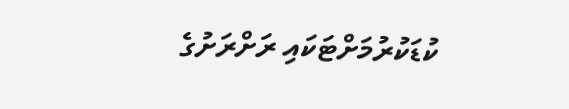ކުޑަކުރުމަށްޓަކައި ރަށްރަށުގެ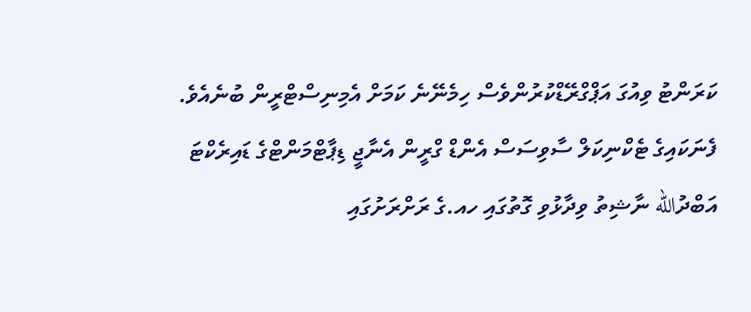ކަރަންޓު ވިއުގަ އަޕްގްރޭޑްކުރުންވެސް ހިމެނޭނެ ކަމަށް އެމިނިސްޓްރީން ބުނެއެވެ.
ފެނަކައިގެ ޓެކްނިކަލް ސާވިސަސް އެންޑް ގްރީން އެނާޖީ ޑިޕާޓްމަންޓްގެ ޑައިރެކްޓަ އަބްދުالله ނާޝިތު ވިދާޅުވި ގޮތުގައި ހއ.ގެ ރަށްރަށުގައި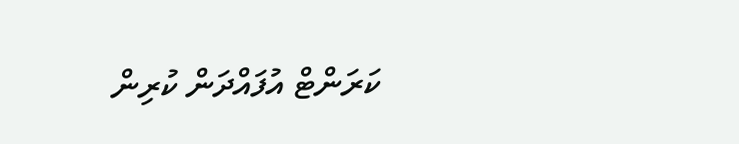ކަރަންޓް އުފައްދަން ކުރިން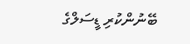ބޭނުންކުރި ޑީސަލްގެ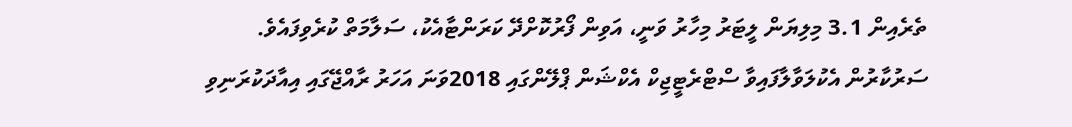ތެރެއިން 3.1 މިލިޔަން ލީޓަރު މިހާރު ވަނީ، އަވިން ފޯރުކޮށްދޭ ކަރަންޓާއެކު، ސަލާމަތް ކުރެވިފައެވެ.
ސަރުކާރުން އެކުލަވާލާފައިވާ ސްޓްރެޓީޖިކް އެކްޝަން ޕްލޭންގައި 2018ވަނަ އަހަރު ރާއްޖޭގައި އިއާދަކުރަނިވި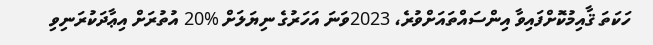ހަކަތަ ޤާއިމުކޮށްފައިވާ އިންސައްތައަށްވުރެ، 2023ވަނަ އަހަރުގެ ނިޔަލަށް %20 އުތުރަށް އިޢާދަކުރަނިވި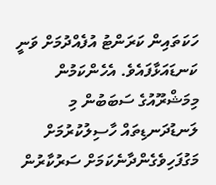ހަކަތައިން ކަރަންޓު އުފެއްދުމަށް ވަނީ ކަނޑައަޅާފައެވެ. އެހެންކަމުން މިމަޝްރޫއުގެ ސަބަބުން މި ލަނޑުދަނޑިތައް ހާސިލުކުރުމަށް މަގުފަހިވެގެންދާނެކަމަށް ސަރުކާރުން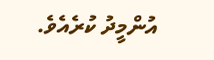އުންމީދު ކުރެއެވެ.